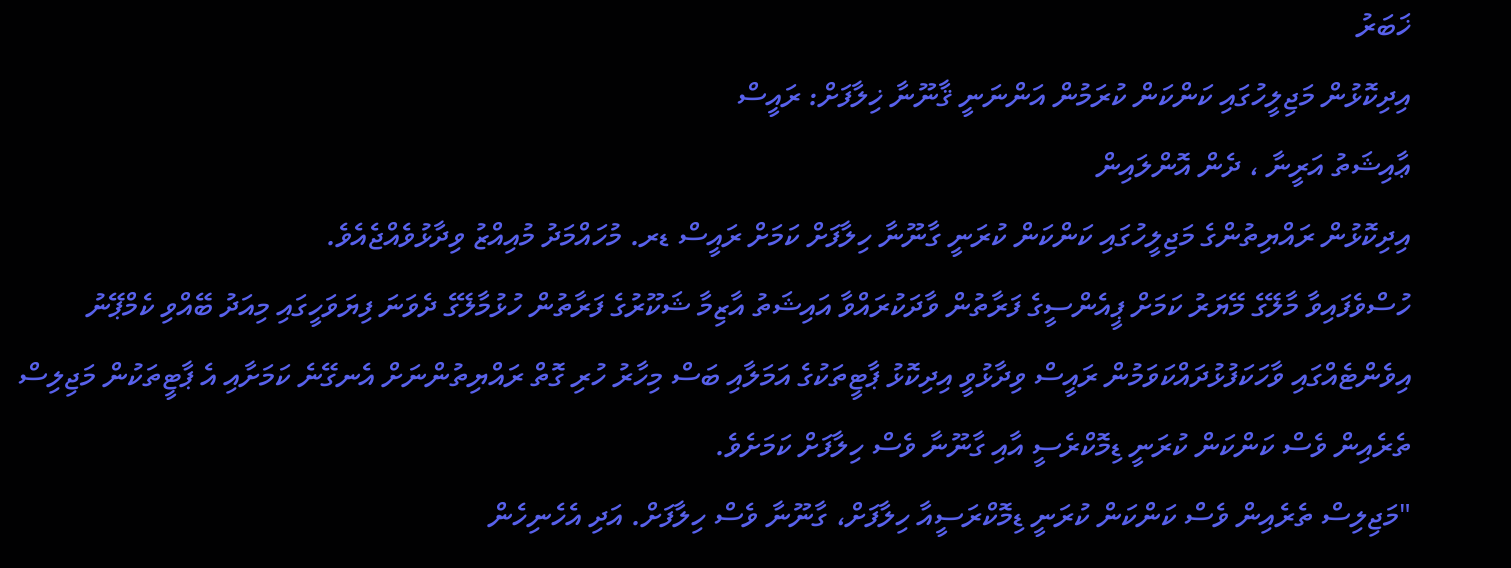ޚަބަރު
އިދިކޮޅުން މަޖިލީހުގައި ކަންކަން ކުރަމުން އަންނަނީ ޤާނޫނާ ޚިލާފަށް: ރައީސް
ޢާއިޝަތު އަރީނާ ، ދެން އޮންލައިން
އިދިކޮޅުން ރައްޔިތުންގެ މަޖިލީހުގައި ކަންކަން ކުރަނީ ގާނޫނާ ހިލާފަށް ކަމަށް ރައީސް ޑރ. މުހައްމަދު މުއިއްޒު ވިދާޅުވެއްޖެއެވެ.
ހުސްވެފައިވާ މާލޭގެ މޭޔަރު ކަމަށް ޕީއެންސީގެ ފަރާތުން ވާދަކުރައްވާ އައިޝަތު އާޒިމާ ޝަކޫރުގެ ފަރާތުން ހުޅުމާލޭގެ ދެވަނަ ފިޔަވަހީގައި މިއަދު ބޭއްވި ކެމްޕޭނު އިވެންޓެއްގައި ވާހަކަފުޅުދައްކަވަމުން ރައީސް ވިދާޅުވީ އިދިކޮޅު ޕާޓީތަކުގެ އަމަލާއި ބަސް މިހާރު ހުރި ގޮތް ރައްޔިތުންނަށް އެނގޭނެ ކަމަށާއި އެ ޕާޓީތަކުން މަޖިލިސް ތެރެއިން ވެސް ކަންކަން ކުރަނީ ޑިމޮކްރެސީ އާއި ގާނޫނާ ވެސް ހިލާފަށް ކަމަށެވެ.
"މަޖިލިސް ތެރެއިން ވެސް ކަންކަން ކުރަނީ ޑިމޮކްރަސީއާ ހިލާފަށް، ގާނޫނާ ވެސް ހިލާފަށް. އަދި އެހެނިހެން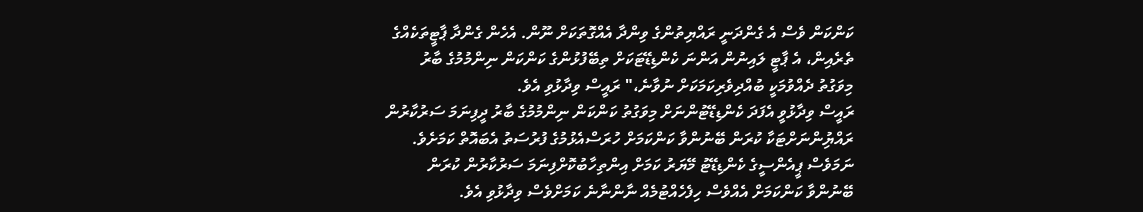ކަންކަން ވެސް އެ ގެންދަނީ ރައްޔިތުންގެ ވިންދާ އެއްގޮތަކަށް ނޫން. އެހެން ގެންދާ ޕާޓީތަކެއްގެ ތެރެއިން، އެ ޕާޓީ ލައިނުން އަންނަ ކެންޑިޑޭޓަކަށް ތިބޭފުޅުންގެ ކަންކަން ނިންމުމުގެ ބާރު މިވަގުތު ދެއްވުމަކީ ބުއްދިވެރިކަމަކަށް ނުވާނެ،" ރައީސް ވިދާޅުވި އެވެ.
ރައީސް ވިދާޅުވީ އެފަދަ ކެންޑިޑޭޓުންނަށް މިވަގުތު ކަންކަން ނިންމުމުގެ ބާރު ދީފިނަމަ ސަރުކާރުން ރައްޔިުންނަށްޓަކާ ކުރަން ބޭނުންވާ ކަންކަމަށް ހުރަސްއެޅުމުގެ ފުރުސަތު އެބައޮތް ކަމަށެވެ. ނަމަވެސް ޕީއެންސީގެ ކެންޑިޑޭޓު މޭޔަރު ކަމަށް އިންތިހާބުކޮށްފިނަމަ ސަރުކާރުން ކުރަން ބޭނުންވާ ކަންކަމަށް އެއްވެސް ހިފެހެއްޓުމެއް ނާންނާނެ ކަމަށްވެސް ވިދާޅުވި އެވެ.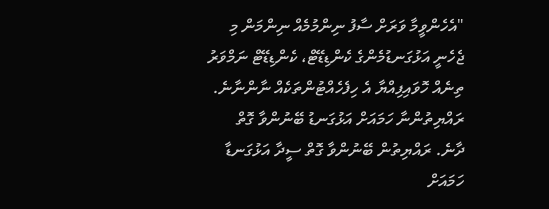"އެހެންވީމާ ވަރަށް ސާފު ނިންމުމެއް ނިންމަން މި ޖެހެނީ އަޅުގަނޑުމެންގެ ކެންޑިޑޭޓް، ކެންޑިޑޭޓް ނަމްވަރު ތިނެއް ހޮވައިފިއްޔާ އެ ހިފެހެއްޓުންތަކެއް ނާންނާނެ. ރައްޔިތުންނާ ހަމައަށް އަޅުގަނޑު ބޭނުންވާ ގޮތް ދާނެ. ރައްޔިތުން ބޭނުންވާ ގޮތް ސީދާ އަޅުގަނޑާ ހަމައަށް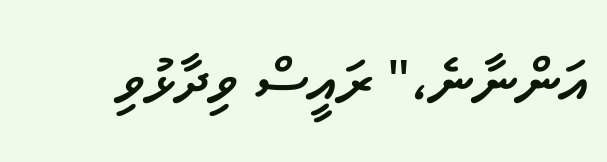އަންނާނެ،" ރައީސް ވިދާޅުވި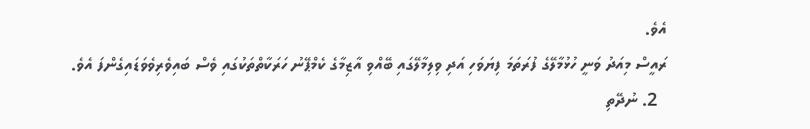އެވެ.
ރައީސް މިއަދު ވަނީ ހުޅުމާލޭގެ ފުރަތަމަ ފިޔަވަހި އަދި ވިލިމާލޭގައި ބޭއްވި އާޒިމާގެ ކެމްޕޭނު ހަރަކާތްތަކުގައި ވެސް ބައިވެރިވެވަޑައިގެންފަ އެވެ.
  2. ނުދޭތި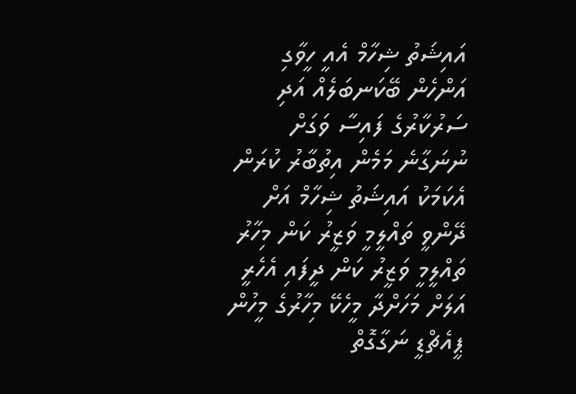އައިޝަތު ޝިހާމް އެއީ ހީވާގި އަންހެން ބޭކަނބަލެއް އަދި ސަރުކާރުގެ ފައިސާ ވަގަށް ނުނަގާނެ މަމެން އިތުބާރު ކުރަން އެކަމަކު އައިޝަތު ޝިހާމް އަށް ދޭންވީ ތައްލީމީ ވަޒީރު ކަން މިހާރު ތައްލީމީ ވަޒީރު ކަން ދީފައި އެހެރީ އަލަށް މަހަށްދާ މީހެކޭ މިހާރުގެ މީހުން ޕީއެޗްޑީ ނަގާގޮތް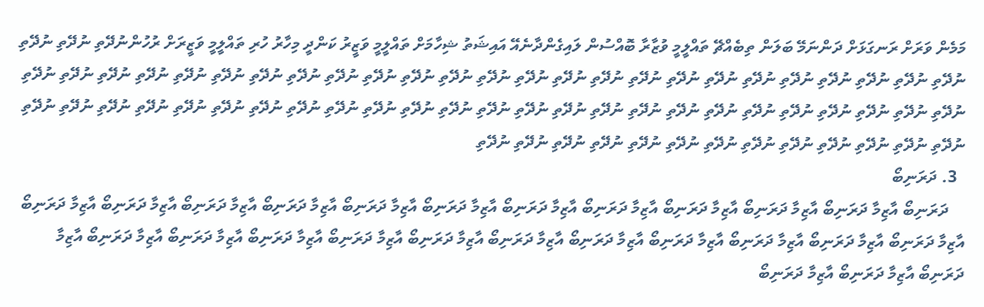މަމެން ވަރަށް ރަނގަޅަށް ދަންނަމޭ ބަލަން ތިބެއްޗޭ ތައްލީމީ ވުޒާރާ ބޮއްސުން ލައިގެންދާނެއޭ އައިޝަތު ޝިހާމަށް ތައްލީމީ ވަޒީރު ކަންދީ މިހާރު ހުރި ތައްލީމީ ވަޒީރަށް ރުހުންނުދޭތި ނުދޭތި ނުދޭތި ނުދޭތި ނުދޭތި ނުދޭތި ނުދޭތި ނުދޭތި ނުދޭތި ނުދޭތި ނުދޭތި ނުދޭތި ނުދޭތި ނުދޭތި ނުދޭތި ނުދޭތި ނުދޭތި ނުދޭތި ނުދޭތި ނުދޭތި ނުދޭތި ނުދޭތި ނުދޭތި ނުދޭތި ނުދޭތި ނުދޭތި ނުދޭތި ނުދޭތި ނުދޭތި ނުދޭތި ނުދޭތި ނުދޭތި ނުދޭތި ނުދޭތި ނުދޭތި ނުދޭތި ނުދޭތި ނުދޭތި ނުދޭތި ނުދޭތި ނުދޭތި ނުދޭތި ނުދޭތި ނުދޭތި ނުދޭތި ނުދޭތި ނުދޭތި ނުދޭތި ނުދޭތި ނުދޭތި ނުދޭތި ނުދޭތި ނުދޭތި ނުދޭތި ނުދޭތި ނުދޭތި ނުދޭތި ނުދޭތި ނުދޭތި ނުދޭތި ނުދޭތި ނުދޭތި ނުދޭތި ނުދޭތި ނުދޭތި ނުދޭތި
  3. ދަރަނިބޯ
    ދަރަނިބޯ އާޒިމާ ދަރަނިބޯ އާޒިމާ ދަރަނިބޯ އާޒިމާ ދަރަނިބޯ އާޒިމާ ދަރަނިބޯ އާޒިމާ ދަރަނިބޯ އާޒިމާ ދަރަނިބޯ އާޒިމާ ދަރަނިބޯ އާޒިމާ ދަރަނިބޯ އާޒިމާ ދަރަނިބޯ އާޒިމާ ދަރަނިބޯ އާޒިމާ ދަރަނިބޯ އާޒިމާ ދަރަނިބޯ އާޒިމާ ދަރަނިބޯ އާޒިމާ ދަރަނިބޯ އާޒިމާ ދަރަނިބޯ އާޒިމާ ދަރަނިބޯ އާޒިމާ ދަރަނިބޯ އާޒިމާ ދަރަނިބޯ އާޒިމާ ދަރަނިބޯ އާޒިމާ ދަރަނިބޯ އާޒިމާ ދަރަނިބޯ އާޒިމާ ދަރަނިބޯ އާޒިމާ ދަރަނިބޯ އާޒިމާ ދަރަނިބޯ އާޒިމާ ދަރަނިބޯ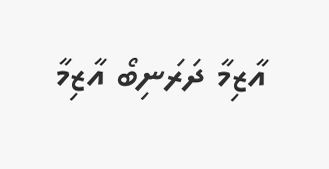އާޒިމާ ދަރަނިބޯ އާޒިމާ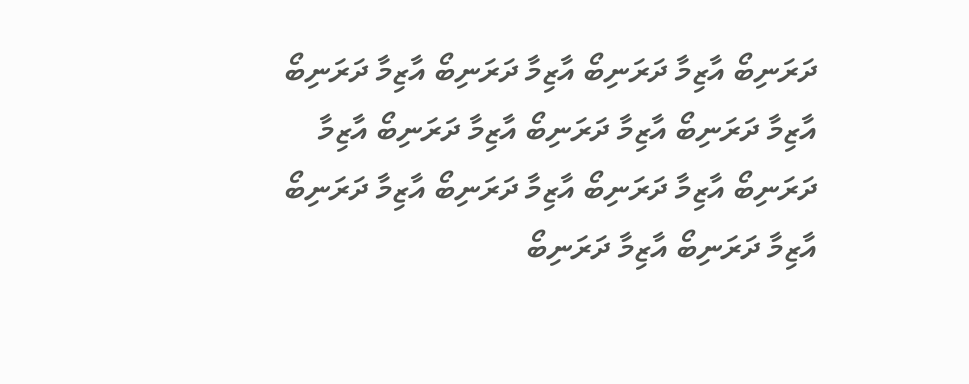ދަރަނިބޯ އާޒިމާ ދަރަނިބޯ އާޒިމާ ދަރަނިބޯ އާޒިމާ ދަރަނިބޯ އާޒިމާ ދަރަނިބޯ އާޒިމާ ދަރަނިބޯ އާޒިމާ ދަރަނިބޯ އާޒިމާ ދަރަނިބޯ އާޒިމާ ދަރަނިބޯ އާޒިމާ ދަރަނިބޯ އާޒިމާ ދަރަނިބޯ އާޒިމާ ދަރަނިބޯ އާޒިމާ ދަރަނިބޯ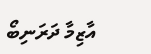އާޒިމާ ދަރަނިބޯ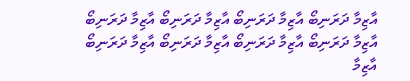އާޒިމާ ދަރަނިބޯ އާޒިމާ ދަރަނިބޯ އާޒިމާ ދަރަނިބޯ އާޒިމާ ދަރަނިބޯ އާޒިމާ ދަރަނިބޯ އާޒިމާ ދަރަނިބޯ އާޒިމާ ދަރަނިބޯ އާޒިމާ ދަރަނިބޯ އާޒިމާ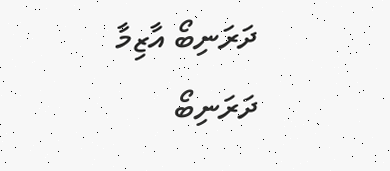ދަރަނިބޯ އާޒިމާ ދަރަނިބޯ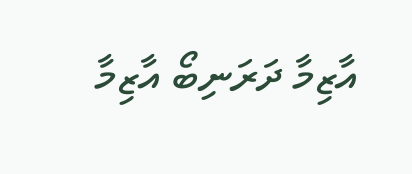އާޒިމާ ދަރަނިބޯ އާޒިމާ